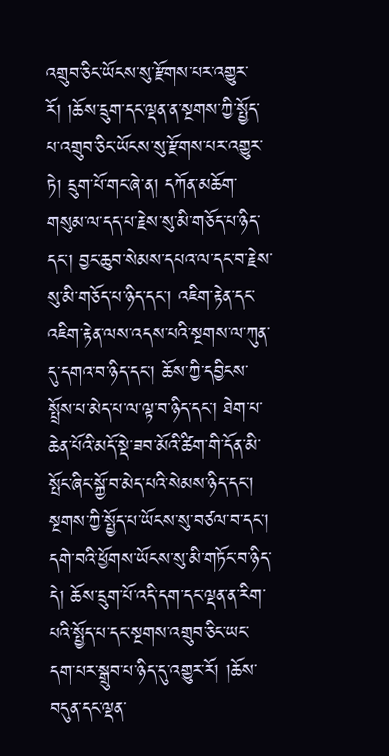འགྲུབ་ཅིང་ཡོངས་སུ་རྫོགས་པར་འགྱུར་རོ། །ཆོས་དྲུག་དང་ལྡན་ན་སྔགས་ཀྱི་སྤྱོད་པ་འགྲུབ་ཅིང་ཡོངས་སུ་རྫོགས་པར་འགྱུར་ཏེ། དྲུག་པོ་གང་ཞེ་ན། དཀོན་མཆོག་གསུམ་ལ་དད་པ་རྗེས་སུ་མི་གཅོད་པ་ཉིད་དང་། བྱང་ཆུབ་སེམས་དཔའ་ལ་དང་བ་རྗེས་སུ་མི་གཅོད་པ་ཉིད་དང་། འཇིག་རྟེན་དང་འཇིག་རྟེན་ལས་འདས་པའི་སྔགས་ལ་ཀུན་དུ་དགའ་བ་ཉིད་དང་། ཆོས་ཀྱི་དབྱིངས་སྤྲོས་པ་མེད་པ་ལ་ལྟ་བ་ཉིད་དང་། ཐེག་པ་ཆེན་པོའི་མདོ་སྡེ་ཟབ་མོའི་ཚིག་གི་དོན་མི་སྤོང་ཞིང་སྐྱོ་བ་མེད་པའི་སེམས་ཉིད་དང་། སྔགས་ཀྱི་སྤྱོད་པ་ཡོངས་སུ་བཙལ་བ་དང་། དགེ་བའི་ཕྱོགས་ཡོངས་སུ་མི་གཏོང་བ་ཉིད་དེ། ཆོས་དྲུག་པོ་འདི་དག་དང་ལྡན་ན་རིག་པའི་སྤྱོད་པ་དང་སྔགས་འགྲུབ་ཅིང་ཡང་དག་པར་སྒྲུབ་པ་ཉིད་དུ་འགྱུར་རོ། །ཆོས་བདུན་དང་ལྡན་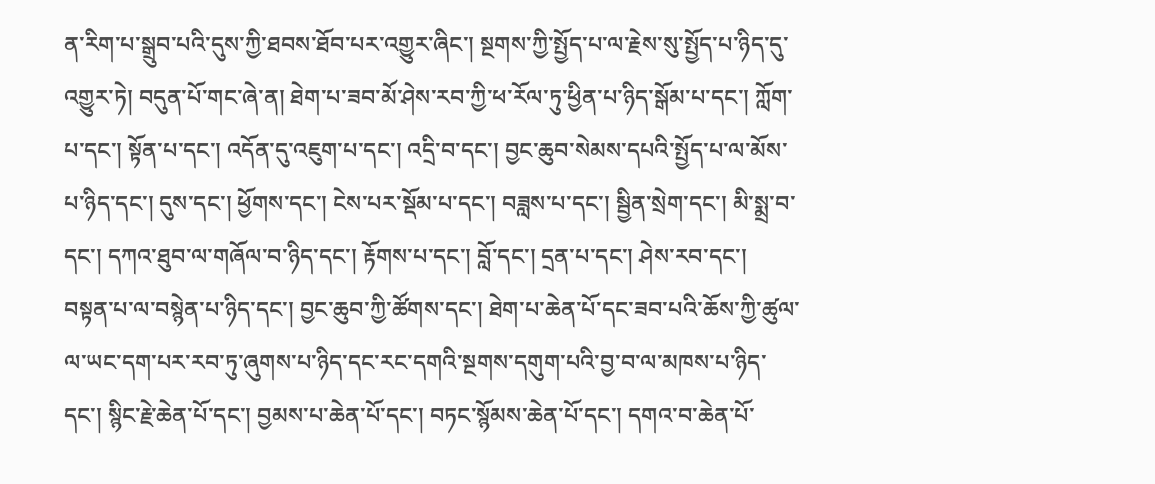ན་རིག་པ་སྒྲུབ་པའི་དུས་ཀྱི་ཐབས་ཐོབ་པར་འགྱུར་ཞིང་། སྔགས་ཀྱི་སྤྱོད་པ་ལ་རྗེས་སུ་སྤྱོད་པ་ཉིད་དུ་འགྱུར་ཏེ། བདུན་པོ་གང་ཞེ་ན། ཐེག་པ་ཟབ་མོ་ཤེས་རབ་ཀྱི་ཕ་རོལ་ཏུ་ཕྱིན་པ་ཉིད་སྒོམ་པ་དང་། ཀློག་པ་དང་། སྟོན་པ་དང་། འདོན་དུ་འཇུག་པ་དང་། འདྲི་བ་དང་། བྱང་ཆུབ་སེམས་དཔའི་སྤྱོད་པ་ལ་མོས་པ་ཉིད་དང་། དུས་དང་། ཕྱོགས་དང་། ངེས་པར་སྡོམ་པ་དང་། བཟླས་པ་དང་། སྦྱིན་སྲེག་དང་། མི་སྨྲ་བ་དང་། དཀའ་ཐུབ་ལ་གཞོལ་བ་ཉིད་དང་། རྟོགས་པ་དང་། བློ་དང་། དྲན་པ་དང་། ཤེས་རབ་དང་། བསྟན་པ་ལ་བསྙེན་པ་ཉིད་དང་། བྱང་ཆུབ་ཀྱི་ཚོགས་དང་། ཐེག་པ་ཆེན་པོ་དང་ཟབ་པའི་ཆོས་ཀྱི་ཚུལ་ལ་ཡང་དག་པར་རབ་ཏུ་ཞུགས་པ་ཉིད་དང་རང་དགའི་སྔགས་དགུག་པའི་བྱ་བ་ལ་མཁས་པ་ཉིད་དང་། སྙིང་རྗེ་ཆེན་པོ་དང་། བྱམས་པ་ཆེན་པོ་དང་། བཏང་སྙོམས་ཆེན་པོ་དང་། དགའ་བ་ཆེན་པོ་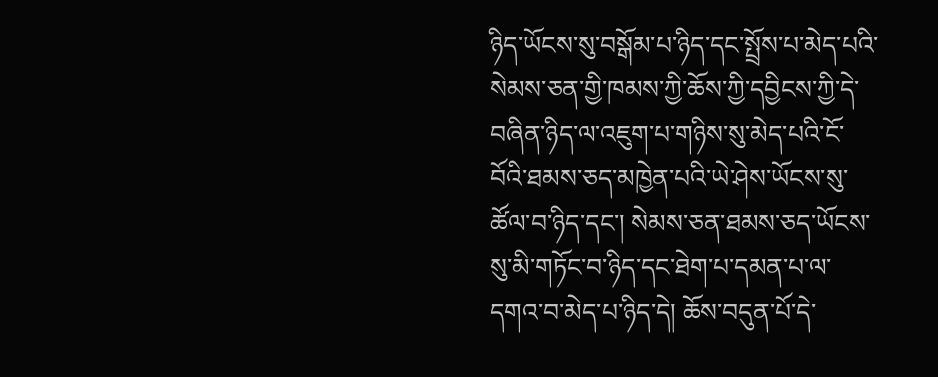ཉིད་ཡོངས་སུ་བསྒོམ་པ་ཉིད་དང་སྤྲོས་པ་མེད་པའི་སེམས་ཅན་གྱི་ཁམས་ཀྱི་ཆོས་ཀྱི་དབྱིངས་ཀྱི་དེ་བཞིན་ཉིད་ལ་འཇུག་པ་གཉིས་སུ་མེད་པའི་ངོ་བོའི་ཐམས་ཅད་མཁྱེན་པའི་ཡེ་ཤེས་ཡོངས་སུ་ཚོལ་བ་ཉིད་དང་། སེམས་ཅན་ཐམས་ཅད་ཡོངས་སུ་མི་གཏོང་བ་ཉིད་དང་ཐེག་པ་དམན་པ་ལ་དགའ་བ་མེད་པ་ཉིད་དེ། ཆོས་བདུན་པོ་དེ་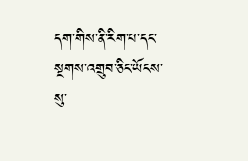དག་གིས་ནི་རིག་པ་དང་སྔགས་འགྲུབ་ཅིང་ཡོངས་སུ་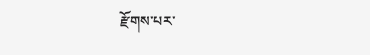རྫོགས་པར་